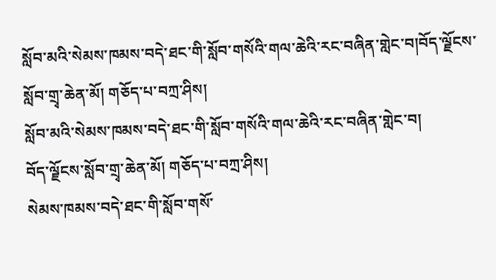སློབ་མའི་སེམས་ཁམས་བདེ་ཐང་གི་སློབ་གསོའི་གལ་ཆེའི་རང་བཞིན་གླེང་བ།བོད་ལྗོངས་སློབ་གྲྭ་ཆེན་མོ། གཅོད་པ་བཀྲ་ཤིས།
སློབ་མའི་སེམས་ཁམས་བདེ་ཐང་གི་སློབ་གསོའི་གལ་ཆེའི་རང་བཞིན་གླེང་བ།
བོད་ལྗོངས་སློབ་གྲྭ་ཆེན་མོ། གཅོད་པ་བཀྲ་ཤིས།
སེམས་ཁམས་བདེ་ཐང་གི་སློབ་གསོ་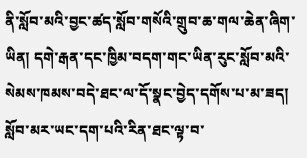ནི་སློབ་མའི་བྱང་ཚད་སློབ་གསོའི་གྲུབ་ཆ་གལ་ཆེན་ཞིག་ཡིན། དགེ་རྒན་དང་ཁྱིམ་བདག་གང་ཡིན་རུང་སློབ་མའི་སེམས་ཁམས་བདེ་ཐང་ལ་དོ་སྣང་བྱེད་དགོས་པ་མ་ཟད། སློབ་མར་ཡང་དག་པའི་རིན་ཐང་ལྟ་བ་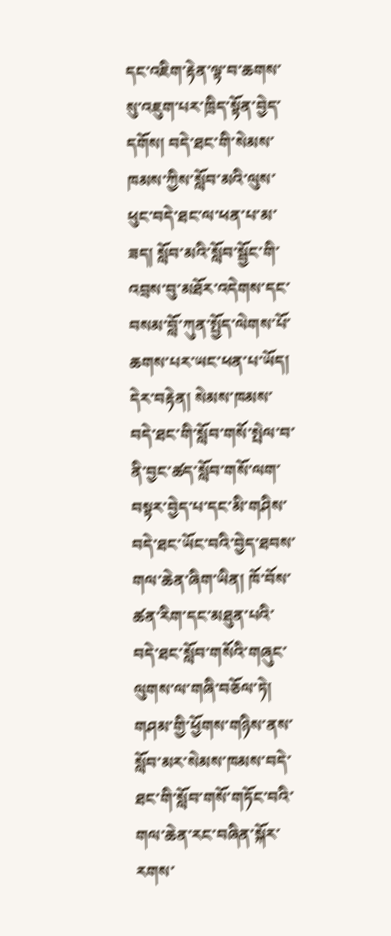དང་འཇིག་རྟེན་ལྟ་བ་ཆགས་སུ་འཇུག་པར་ཁྲིད་སྟོན་བྱེད་དགོས། བདེ་ཐང་གི་སེམས་ཁམས་ཀྱིས་སློབ་མའི་ལུས་ཕུང་བདེ་ཐང་ལ་ཕན་པ་མ་ཟད། སློབ་མའི་སློབ་སྦྱོང་གི་འབྲས་བུ་མཐོར་འདེགས་དང་བསམ་བློ་ཀུན་སྤྱོད་ལེགས་པོ་ཆགས་པར་ཡང་ཕན་པ་ཡོད།
དེར་བརྟེན། སེམས་ཁམས་བདེ་ཐང་གི་སློབ་གསོ་སྤེལ་བ་ནི་བྱང་ཚད་སློབ་གསོ་ལག་བསྟར་བྱེད་པ་དང་མི་གཤིས་བདེ་ཐང་ཡོང་བའི་བྱེད་ཐབས་གལ་ཆེན་ཞིག་ཡིན། ཁོ་བོས་ཚན་རིག་དང་མཐུན་པའི་བདེ་ཐང་སློབ་གསོའི་གཞུང་ལུགས་ལ་གཞི་བཅོལ་ཏེ། གཤམ་གྱི་ཕྱོགས་གཉིས་ནས་སློབ་མར་སེམས་ཁམས་བདེ་ཐང་གི་སློབ་གསོ་གཏོང་བའི་གལ་ཆེན་རང་བཞིན་སྐོར་རགས་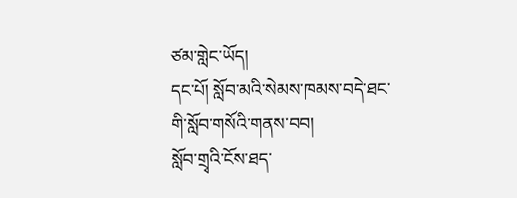ཙམ་གླེང་ཡོད།
དང་པོ། སློབ་མའི་སེམས་ཁམས་བདེ་ཐང་གི་སློབ་གསོའི་གནས་བབ།
སློབ་གྲྭའི་ངོས་ཐད་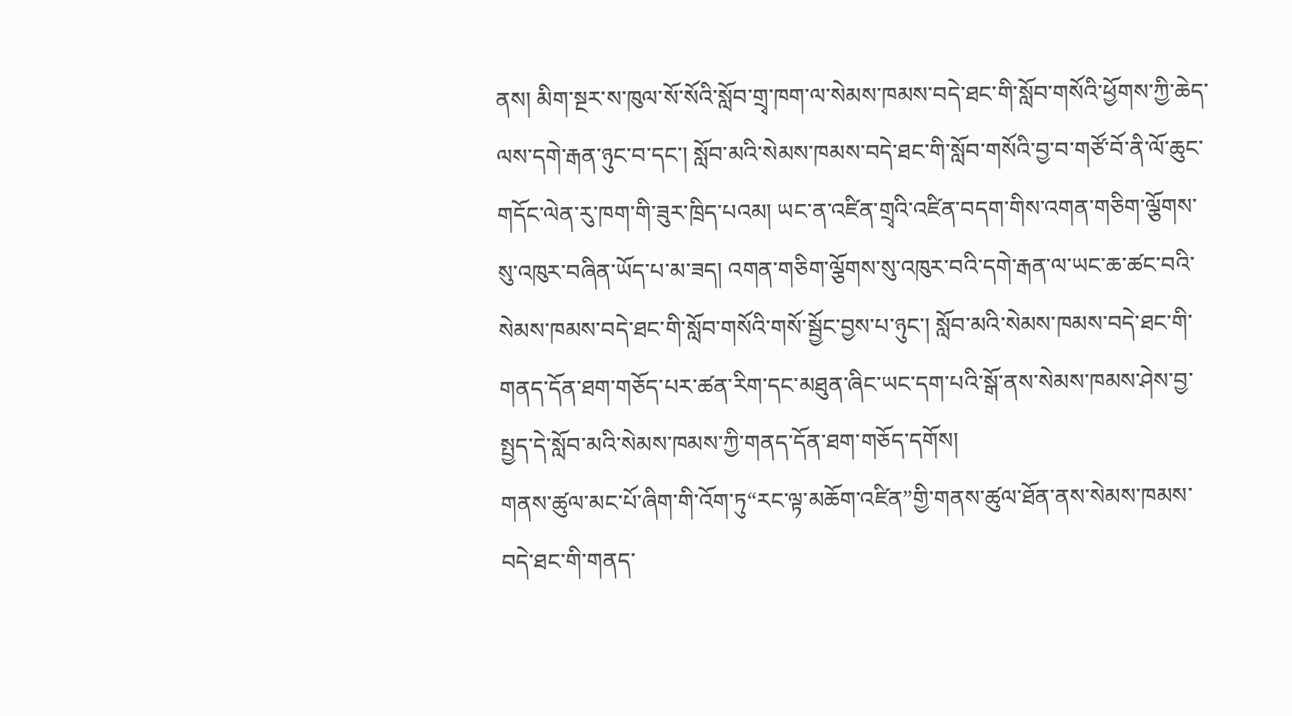ནས། མིག་སྔར་ས་ཁུལ་སོ་སོའི་སློབ་གྲྭ་ཁག་ལ་སེམས་ཁམས་བདེ་ཐང་གི་སློབ་གསོའི་ཕྱོགས་ཀྱི་ཆེད་ལས་དགེ་རྒན་ཉུང་བ་དང་། སློབ་མའི་སེམས་ཁམས་བདེ་ཐང་གི་སློབ་གསོའི་བྱ་བ་གཙོ་བོ་ནི་ལོ་ཆུང་གདོང་ལེན་རུ་ཁག་གི་ཟུར་ཁྲིད་པའམ། ཡང་ན་འཛིན་གྲྭའི་འཛིན་བདག་གིས་འགན་གཅིག་ལྕོགས་སུ་འཁུར་བཞིན་ཡོད་པ་མ་ཟད། འགན་གཅིག་ལྕོགས་སུ་འཁུར་བའི་དགེ་རྒན་ལ་ཡང་ཆ་ཚང་བའི་སེམས་ཁམས་བདེ་ཐང་གི་སློབ་གསོའི་གསོ་སྦྱོང་བྱས་པ་ཉུང་། སློབ་མའི་སེམས་ཁམས་བདེ་ཐང་གི་གནད་དོན་ཐག་གཅོད་པར་ཚན་རིག་དང་མཐུན་ཞིང་ཡང་དག་པའི་སྒོ་ནས་སེམས་ཁམས་ཤེས་བྱ་སྤྱད་དེ་སློབ་མའི་སེམས་ཁམས་ཀྱི་གནད་དོན་ཐག་གཅོད་དགོས།
གནས་ཚུལ་མང་པོ་ཞིག་གི་འོག་ཏུ“རང་ལྟ་མཆོག་འཛིན”གྱི་གནས་ཚུལ་ཐོན་ནས་སེམས་ཁམས་བདེ་ཐང་གི་གནད་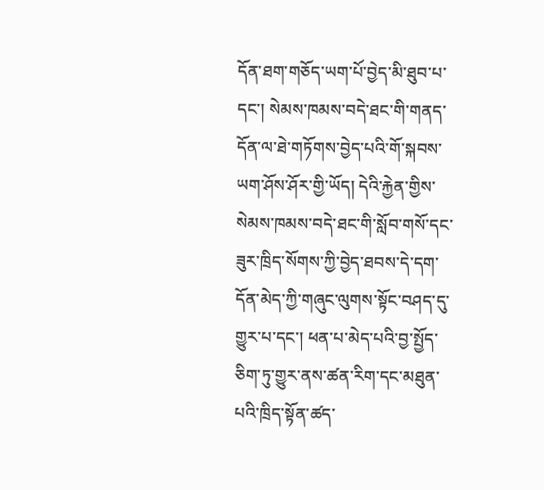དོན་ཐག་གཅོད་ཡག་པོ་བྱེད་མི་ཐུབ་པ་དང་། སེམས་ཁམས་བདེ་ཐང་གི་གནད་དོན་ལ་ཐེ་གཏོགས་བྱེད་པའི་གོ་སྐབས་ཡག་ཤོས་ཤོར་གྱི་ཡོད། དེའི་རྐྱེན་གྱིས་སེམས་ཁམས་བདེ་ཐང་གི་སློབ་གསོ་དང་ཟུར་ཁྲིད་སོགས་ཀྱི་བྱེད་ཐབས་དེ་དག་དོན་མེད་ཀྱི་གཞུང་ལུགས་སྟོང་བཤད་དུ་གྱུར་པ་དང་། ཕན་པ་མེད་པའི་བྱ་སྤྱོད་ཅིག་ཏུ་གྱུར་ནས་ཚན་རིག་དང་མཐུན་པའི་ཁྲིད་སྟོན་ཚད་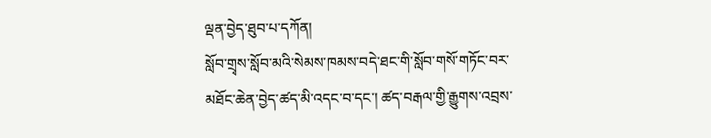ལྡན་བྱེད་ཐུབ་པ་དཀོན།
སློབ་གྲྭས་སློབ་མའི་སེམས་ཁམས་བདེ་ཐང་གི་སློབ་གསོ་གཏོང་བར་མཐོང་ཆེན་བྱེད་ཚད་མི་འདང་བ་དང་། ཚད་བརྒལ་གྱི་རྒྱུགས་འབྲས་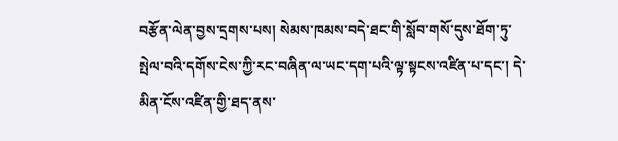བརྩོན་ལེན་བྱས་དྲགས་པས། སེམས་ཁམས་བདེ་ཐང་གི་སློབ་གསོ་དུས་ཐོག་ཏུ་སྤེལ་བའི་དགོས་ངེས་ཀྱི་རང་བཞིན་ལ་ཡང་དག་པའི་ལྟ་སྟངས་འཛིན་པ་དང་། དེ་མིན་ངོས་འཛིན་གྱི་ཐད་ནས་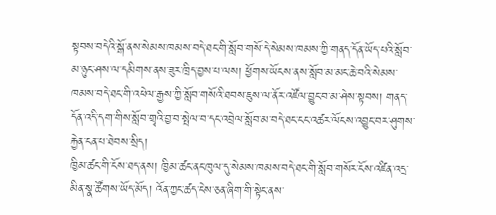སྟབས་བདེའི་སྒོ་ནས་སེམས་ཁམས་བདེ་ཐང་གི་སློབ་གསོ་དེ་སེམས་ཁམས་ཀྱི་གནད་དོན་ཡོད་པའི་སློབ་མ་ཉུང་ཤས་ལ་དམིགས་ནས་ཟུར་ཁྲིད་བྱས་པ་ལས། ཕྱོགས་ཡོངས་ནས་སློབ་མ་མང་ཆེ་བའི་སེམས་ཁམས་བདེ་ཐང་གི་འཕེལ་རྒྱས་ཀྱི་སློབ་གསོའི་ཐབས་ཇུས་ལ་ནོར་འཛོལ་བྱུང་བ་མ་ཤེས་སྟབས། གནད་དོན་འདི་དག་གིས་སློབ་གྲྭའི་བྱ་བ་སྤེལ་བ་དང་འབྲེལ་སློབ་མ་བདེ་ཐང་ངང་འཚར་ལོངས་འབྱུང་བར་ཤུགས་རྐྱེན་ངན་པ་ཐེབས་སྲིད།
ཁྱིམ་ཚང་གི་ངོས་ཐད་ནས། ཁྱིམ་ཚང་ནང་ཁུལ་དུ་སེམས་ཁམས་བདེ་ཐང་གི་སློབ་གསོར་ངོས་འཛིན་འདྲ་མིན་སྣ་ཚོགས་ཡོད་མོད། འོན་ཀྱང་ཚད་ངེས་ཅན་ཞིག་གི་སྟེང་ནས་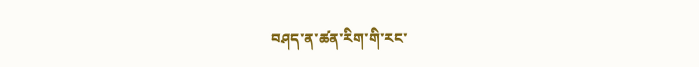བཤད་ན་ཚན་རིག་གི་རང་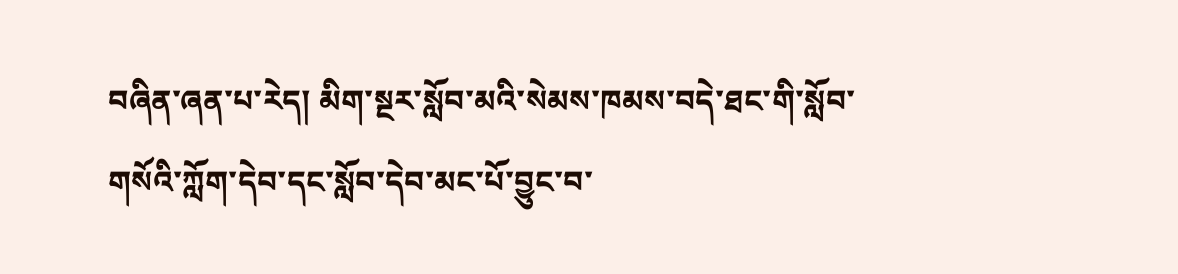བཞིན་ཞན་པ་རེད། མིག་སྔར་སློབ་མའི་སེམས་ཁམས་བདེ་ཐང་གི་སློབ་གསོའི་ཀློག་དེབ་དང་སློབ་དེབ་མང་པོ་བྱུང་བ་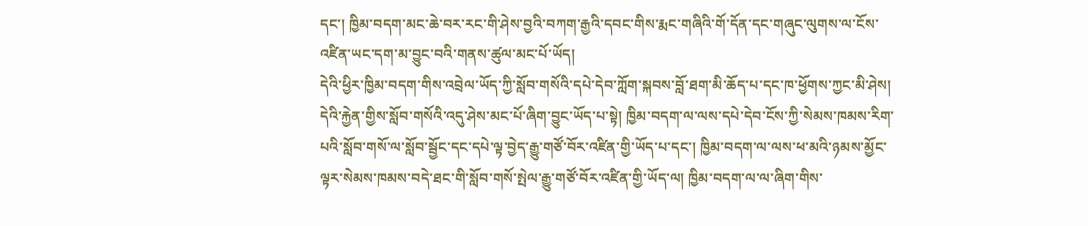དང་། ཁྱིམ་བདག་མང་ཆེ་བར་རང་གི་ཤེས་བྱའི་བཀག་རྒྱའི་དབང་གིས་རྨང་གཞིའི་གོ་དོན་དང་གཞུང་ལུགས་ལ་ངོས་འཛིན་ཡང་དག་མ་བྱུང་བའི་གནས་ཚུལ་མང་པོ་ཡོད།
དེའི་ཕྱིར་ཁྱིམ་བདག་གིས་འབྲེལ་ཡོད་ཀྱི་སློབ་གསོའི་དཔེ་དེབ་ཀློག་སྐབས་བློ་ཐག་མི་ཆོད་པ་དང་ཁ་ཕྱོགས་ཀྱང་མི་ཤེས། དེའི་རྐྱེན་གྱིས་སློབ་གསོའི་འདུ་ཤེས་མང་པོ་ཞིག་བྱུང་ཡོད་པ་སྟེ། ཁྱིམ་བདག་ལ་ལས་དཔེ་དེབ་ངོས་ཀྱི་སེམས་ཁམས་རིག་པའི་སློབ་གསོ་ལ་སློབ་སྦྱོང་དང་དཔེ་ལྟ་བྱེད་རྒྱུ་གཙོ་བོར་འཛིན་གྱི་ཡོད་པ་དང་། ཁྱིམ་བདག་ལ་ལས་ཕ་མའི་ཉམས་མྱོང་ལྟར་སེམས་ཁམས་བདེ་ཐང་གི་སློབ་གསོ་སྤེལ་རྒྱུ་གཙོ་བོར་འཛིན་གྱི་ཡོད་ལ། ཁྱིམ་བདག་ལ་ལ་ཞིག་གིས་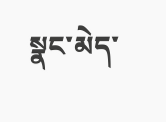སྣང་མེད་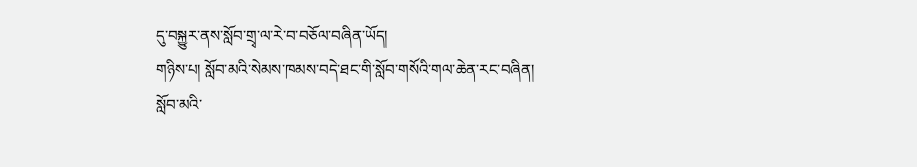དུ་བསྐྱུར་ནས་སློབ་གྲྭ་ལ་རེ་བ་བཅོལ་བཞིན་ཡོད།
གཉིས་པ། སློབ་མའི་སེམས་ཁམས་བདེ་ཐང་གི་སློབ་གསོའི་གལ་ཆེན་རང་བཞིན།
སློབ་མའི་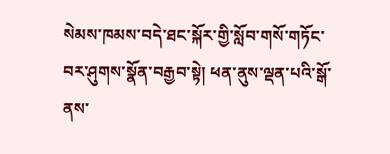སེམས་ཁམས་བདེ་ཐང་སྐོར་གྱི་སློབ་གསོ་གཏོང་བར་ཤུགས་སྣོན་བརྒྱབ་སྟེ། ཕན་ནུས་ལྡན་པའི་སྒོ་ནས་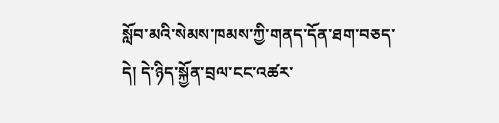སློབ་མའི་སེམས་ཁམས་ཀྱི་གནད་དོན་ཐག་བཅད་དེ། དེ་ཉིད་སྐྱོན་བྲལ་ངང་འཚར་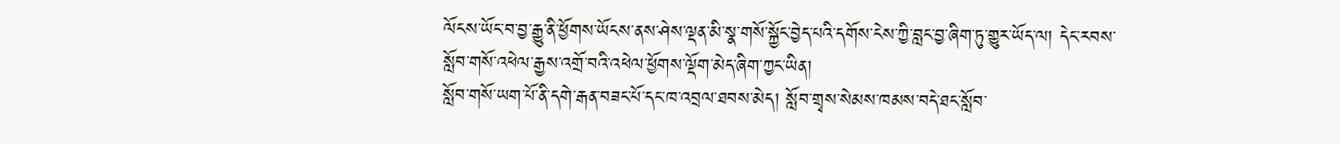ལོངས་ཡོང་བ་བྱ་རྒྱུ་ནི་ཕྱོགས་ཡོངས་ནས་ཤེས་ལྡན་མི་སྣ་གསོ་སྐྱོང་བྱེད་པའི་དགོས་ངེས་ཀྱི་བླང་བྱ་ཞིག་ཏུ་གྱུར་ཡོད་ལ། དེང་རབས་སློབ་གསོ་འཕེལ་རྒྱས་འགྲོ་བའི་འཕེལ་ཕྱོགས་ལྡོག་མེད་ཞིག་ཀྱང་ཡིན།
སློབ་གསོ་ཡག་པོ་ནི་དགེ་རྒན་བཟང་པོ་དང་ཁ་འབྲལ་ཐབས་མེད། སློབ་གྲྭས་སེམས་ཁམས་བདེ་ཐང་སློབ་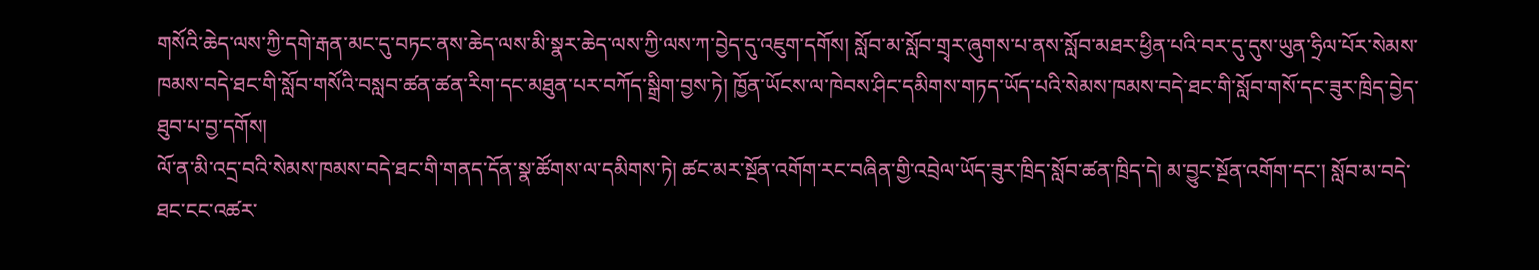གསོའི་ཆེད་ལས་ཀྱི་དགེ་རྒན་མང་དུ་བཏང་ནས་ཆེད་ལས་མི་སྣར་ཆེད་ལས་ཀྱི་ལས་ཀ་བྱེད་དུ་འཇུག་དགོས། སློབ་མ་སློབ་གྲྭར་ཞུགས་པ་ནས་སློབ་མཐར་ཕྱིན་པའི་བར་དུ་དུས་ཡུན་ཧྲིལ་པོར་སེམས་ཁམས་བདེ་ཐང་གི་སློབ་གསོའི་བསླབ་ཚན་ཚན་རིག་དང་མཐུན་པར་བཀོད་སྒྲིག་བྱས་ཏེ། ཁྱོན་ཡོངས་ལ་ཁེབས་ཤིང་དམིགས་གཏད་ཡོད་པའི་སེམས་ཁམས་བདེ་ཐང་གི་སློབ་གསོ་དང་ཟུར་ཁྲིད་བྱེད་ཐུབ་པ་བྱ་དགོས།
ལོ་ན་མི་འདྲ་བའི་སེམས་ཁམས་བདེ་ཐང་གི་གནད་དོན་སྣ་ཚོགས་ལ་དམིགས་ཏེ། ཚང་མར་སྔོན་འགོག་རང་བཞིན་གྱི་འབྲེལ་ཡོད་ཟུར་ཁྲིད་སློབ་ཚན་ཁྲིད་དེ། མ་བྱུང་སྔོན་འགོག་དང་། སློབ་མ་བདེ་ཐང་ངང་འཚར་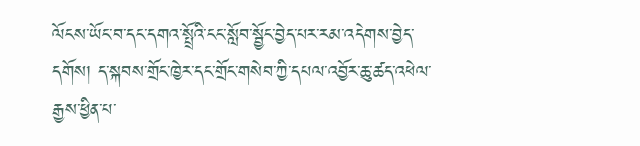ལོངས་ཡོང་བ་དང་དགའ་སྤྲོའི་ངང་སློབ་སྦྱོང་བྱེད་པར་རམ་འདེགས་བྱེད་དགོས། ད་སྐབས་གྲོང་ཁྱེར་དང་གྲོང་གསེབ་ཀྱི་དཔལ་འབྱོར་ཆུ་ཚད་འཕེལ་རྒྱས་ཕྱིན་པ་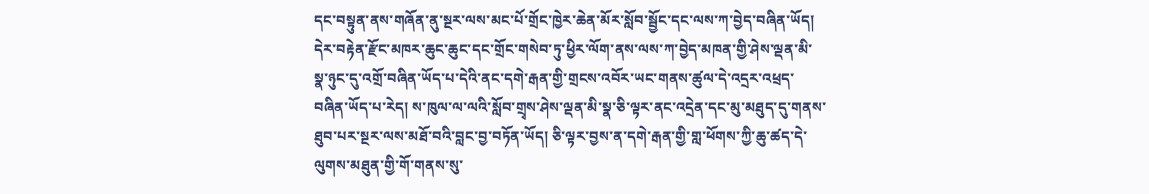དང་བསྟུན་ནས་གཞོན་ནུ་སྔར་ལས་མང་པོ་གྲོང་ཁྱེར་ཆེན་མོར་སློབ་སྦྱོང་དང་ལས་ཀ་བྱེད་བཞིན་ཡོད། དེར་བརྟེན་རྫོང་མཁར་ཆུང་ཆུང་དང་གྲོང་གསེབ་ཏུ་ཕྱིར་ལོག་ནས་ལས་ཀ་བྱེད་མཁན་གྱི་ཤེས་ལྡན་མི་སྣ་ཉུང་དུ་འགྲོ་བཞིན་ཡོད་པ་དེའི་ནང་དགེ་རྒན་གྱི་གྲངས་འབོར་ཡང་གནས་ཚུལ་དེ་འདྲར་འཕྲད་བཞིན་ཡོད་པ་རེད། ས་ཁུལ་ལ་ལའི་སློབ་གྲྭས་ཤེས་ལྡན་མི་སྣ་ཅི་ལྟར་ནང་འདྲེན་དང་མུ་མཐུད་དུ་གནས་ཐུབ་པར་སྔར་ལས་མཐོ་བའི་བླང་བྱ་བཏོན་ཡོད། ཅི་ལྟར་བྱས་ན་དགེ་རྒན་གྱི་གླ་ཕོགས་ཀྱི་ཆུ་ཚད་དེ་ལུགས་མཐུན་གྱི་གོ་གནས་སུ་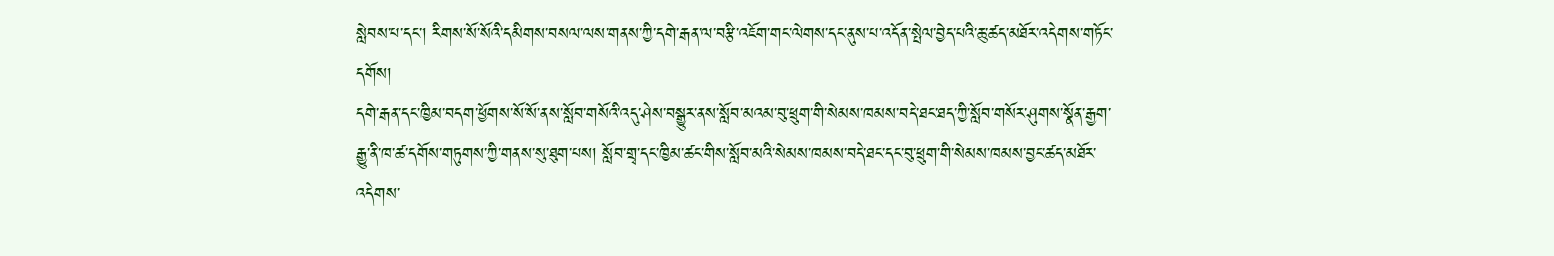སླེབས་པ་དང་། རིགས་སོ་སོའི་དམིགས་བསལ་ལས་གནས་ཀྱི་དགེ་རྒན་ལ་བརྩི་འཇོག་གང་ལེགས་དང་ནུས་པ་འདོན་སྤེལ་བྱེད་པའི་ཆུ་ཚད་མཐོར་འདེགས་གཏོང་དགོས།
དགེ་རྒན་དང་ཁྱིམ་བདག་ཕྱོགས་སོ་སོ་ནས་སློབ་གསོའི་འདུ་ཤེས་བསྒྱུར་ནས་སློབ་མའམ་བུ་ཕྲུག་གི་སེམས་ཁམས་བདེ་ཐང་ཐད་ཀྱི་སློབ་གསོར་ཤུགས་སྣོན་རྒྱག་རྒྱུ་ནི་ཁ་ཚ་དགོས་གཏུགས་ཀྱི་གནས་སུ་ཐུག་པས། སློབ་གྲྭ་དང་ཁྱིམ་ཚང་གིས་སློབ་མའི་སེམས་ཁམས་བདེ་ཐང་དང་བུ་ཕྲུག་གི་སེམས་ཁམས་བྱང་ཚད་མཐོར་འདེགས་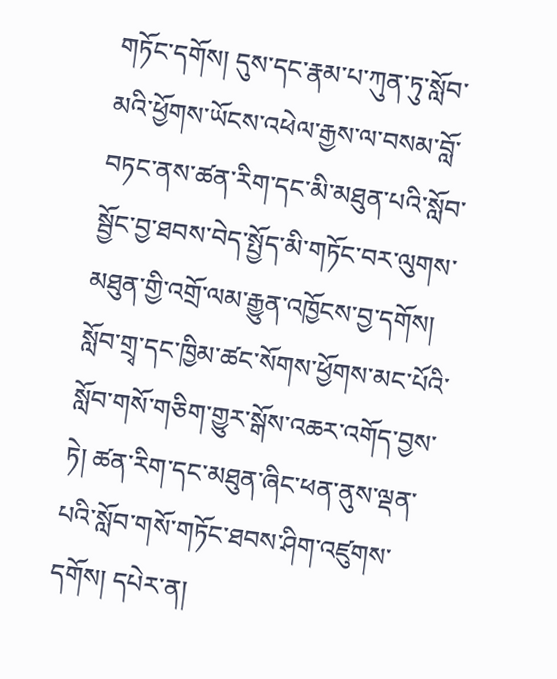གཏོང་དགོས། དུས་དང་རྣམ་པ་ཀུན་ཏུ་སློབ་མའི་ཕྱོགས་ཡོངས་འཕེལ་རྒྱས་ལ་བསམ་བློ་བཏང་ནས་ཚན་རིག་དང་མི་མཐུན་པའི་སློབ་སྦྱོང་བྱ་ཐབས་བེད་སྤྱོད་མི་གཏོང་བར་ལུགས་མཐུན་གྱི་འགྲོ་ལམ་རྒྱུན་འཁྱོངས་བྱ་དགོས།
སློབ་གྲྭ་དང་ཁྱིམ་ཚང་སོགས་ཕྱོགས་མང་པོའི་སློབ་གསོ་གཅིག་གྱུར་སྒོས་འཆར་འགོད་བྱས་ཏེ། ཚན་རིག་དང་མཐུན་ཞིང་ཕན་ནུས་ལྡན་པའི་སློབ་གསོ་གཏོང་ཐབས་ཤིག་འཛུགས་དགོས། དཔེར་ན།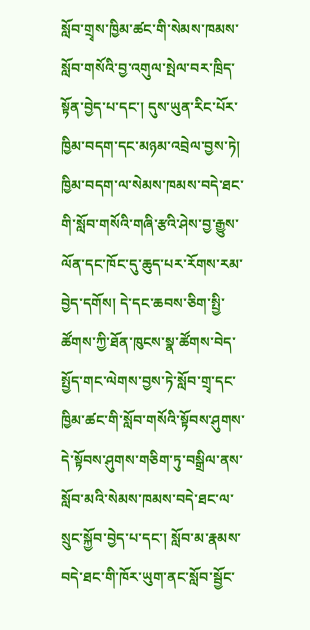སློབ་གྲྭས་ཁྱིམ་ཚང་གི་སེམས་ཁམས་སློབ་གསོའི་བྱ་འགུལ་སྤེལ་བར་ཁྲིད་སྟོན་བྱེད་པ་དང་། དུས་ཡུན་རིང་པོར་ཁྱིམ་བདག་དང་མཉམ་འབྲེལ་བྱས་ཏེ། ཁྱིམ་བདག་ལ་སེམས་ཁམས་བདེ་ཐང་གི་སློབ་གསོའི་གཞི་རྩའི་ཤེས་བྱ་རྒྱུས་ལོན་དང་ཁོང་དུ་ཆུད་པར་རོགས་རམ་བྱེད་དགོས། དེ་དང་ཆབས་ཅིག་སྤྱི་ཚོགས་ཀྱི་ཐོན་ཁུངས་སྣ་ཚོགས་བེད་སྤྱོད་གང་ལེགས་བྱས་ཏེ་སློབ་གྲྭ་དང་ཁྱིམ་ཚང་གི་སློབ་གསོའི་སྟོབས་ཤུགས་དེ་སྟོབས་ཤུགས་གཅིག་ཏུ་བསྒྲིལ་ནས་སློབ་མའི་སེམས་ཁམས་བདེ་ཐང་ལ་སྲུང་སྐྱོབ་བྱེད་པ་དང་། སློབ་མ་རྣམས་བདེ་ཐང་གི་ཁོར་ཡུག་ནང་སློབ་སྦྱོང་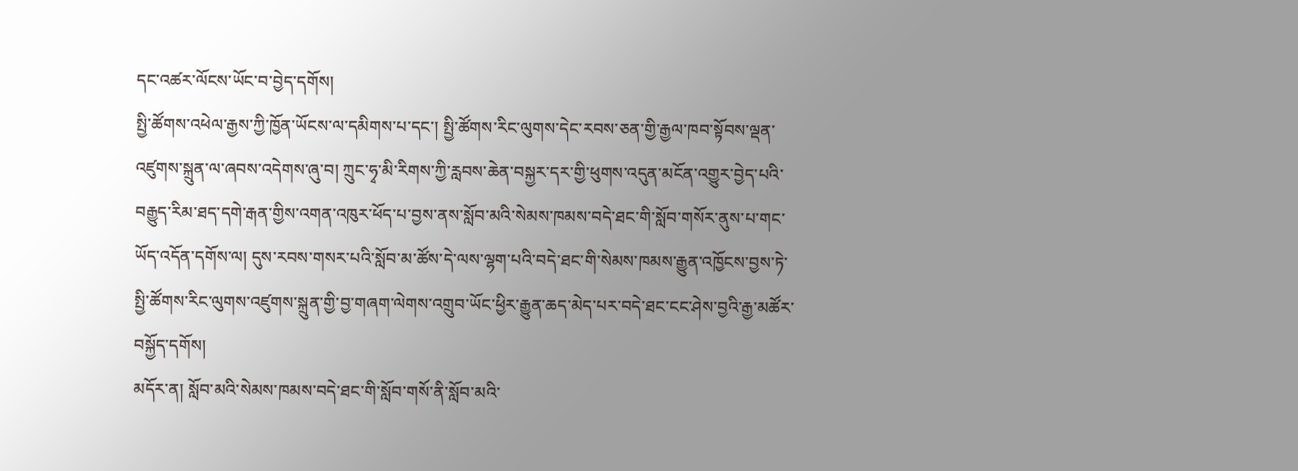དང་འཚར་ལོངས་ཡོང་བ་བྱེད་དགོས།
སྤྱི་ཚོགས་འཕེལ་རྒྱས་ཀྱི་ཁྱོན་ཡོངས་ལ་དམིགས་པ་དང་། སྤྱི་ཚོགས་རིང་ལུགས་དེང་རབས་ཅན་གྱི་རྒྱལ་ཁབ་སྟོབས་ལྡན་འཛུགས་སྐྲུན་ལ་ཞབས་འདེགས་ཞུ་བ། ཀྲུང་ཧྭ་མི་རིགས་ཀྱི་རླབས་ཆེན་བསྐྱར་དར་གྱི་ཕུགས་འདུན་མངོན་འགྱུར་བྱེད་པའི་བརྒྱུད་རིམ་ཐད་དགེ་རྒན་གྱིས་འགན་འཁུར་ཕོད་པ་བྱས་ནས་སློབ་མའི་སེམས་ཁམས་བདེ་ཐང་གི་སློབ་གསོར་ནུས་པ་གང་ཡོད་འདོན་དགོས་ལ། དུས་རབས་གསར་པའི་སློབ་མ་ཚོས་དེ་ལས་ལྷག་པའི་བདེ་ཐང་གི་སེམས་ཁམས་རྒྱུན་འཁྱོངས་བྱས་ཏེ་སྤྱི་ཚོགས་རིང་ལུགས་འཛུགས་སྐྲུན་གྱི་བྱ་གཞག་ལེགས་འགྲུབ་ཡོང་ཕྱིར་རྒྱུན་ཆད་མེད་པར་བདེ་ཐང་ངང་ཤེས་བྱའི་རྒྱ་མཚོར་བསྐྱོད་དགོས།
མདོར་ན། སློབ་མའི་སེམས་ཁམས་བདེ་ཐང་གི་སློབ་གསོ་ནི་སློབ་མའི་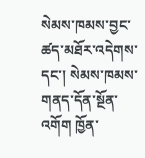སེམས་ཁམས་བྱང་ཚད་མཐོར་འདེགས་དང་། སེམས་ཁམས་གནད་དོན་སྔོན་འགོག ཁྱོན་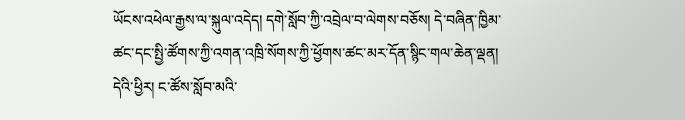ཡོངས་འཕེལ་རྒྱས་ལ་སྐུལ་འདེད། དགེ་སློབ་ཀྱི་འབྲེལ་བ་ལེགས་བཅོས། དེ་བཞིན་ཁྱིམ་ཚང་དང་སྤྱི་ཚོགས་ཀྱི་འགན་འཁྲི་སོགས་ཀྱི་ཕྱོགས་ཚང་མར་དོན་སྙིང་གལ་ཆེན་ལྡན། དེའི་ཕྱིར། ང་ཚོས་སློབ་མའི་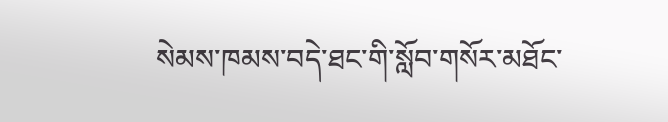སེམས་ཁམས་བདེ་ཐང་གི་སློབ་གསོར་མཐོང་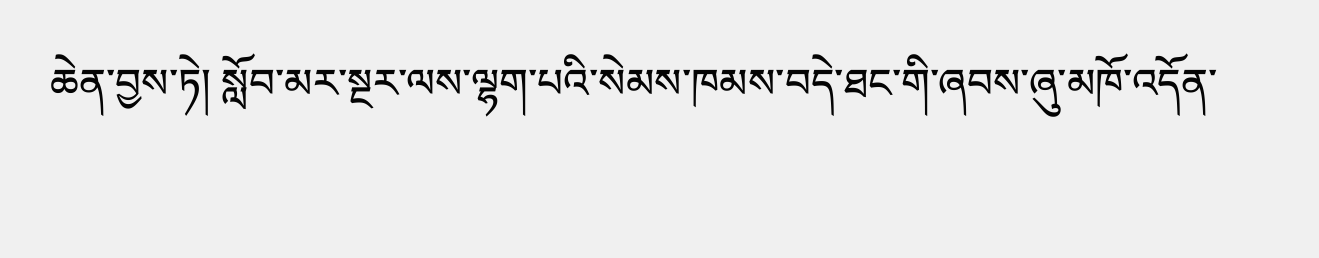ཆེན་བྱས་ཏེ། སློབ་མར་སྔར་ལས་ལྷག་པའི་སེམས་ཁམས་བདེ་ཐང་གི་ཞབས་ཞུ་མཁོ་འདོན་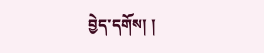བྱེད་དགོས། །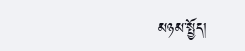མཉམ་སྤྱོད།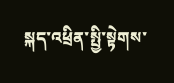སྐད་འཕྲིན་སྤྱི་སྟེགས་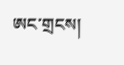ཨང་གྲངས།